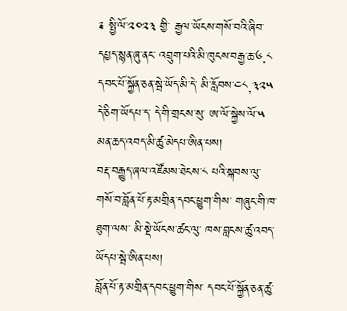༉ སྤྱི་ལོ་༢༠༢༣ གྱི་ རྒྱལ་ཡོངས་གསོ་བའི་ཞིབ་དཔྱད་སྙན་ཞུ་ནང་ འབྲུག་པའི་མི་ཁུངས་བརྒྱ་ཆ་༦.༨ དབང་པོ་སྐྱོན་ཅན་སྦེ་ཡོད་མི་དེ་ མི་རློབས་༤༨,༣༢༥ དེ་ཅིག་ཡོདཔ་ད་ དེ་གི་གྲངས་སུ་ ཨ་ལོ་སྐྱེས་ལོ་༥ མན་ཆད་འབད་མི་ཚུ་མེདཔ་ཨིན་པས།
བརྡ་བརྒྱུད་ཞལ་འཛོམས་ཐེངས་༨ པའི་སྐབས་ལུ་ གསོ་བ་བློན་པོ་རྟ་མགྲིན་དབང་ཕྱུག་གིས་ གཞུང་གི་ཁ་ཐུག་ལས་ མི་སྡེ་ཡོངས་ཚང་ལུ་ ཁས་བླངས་ཚུ་འབད་ཡོདཔ་སྦེ་ཨིན་པས།
བློན་པོ་རྟ་མགྲིན་དབང་ཕྱུག་གིས་ དབང་པོ་སྐྱོན་ཅན་ཚུ་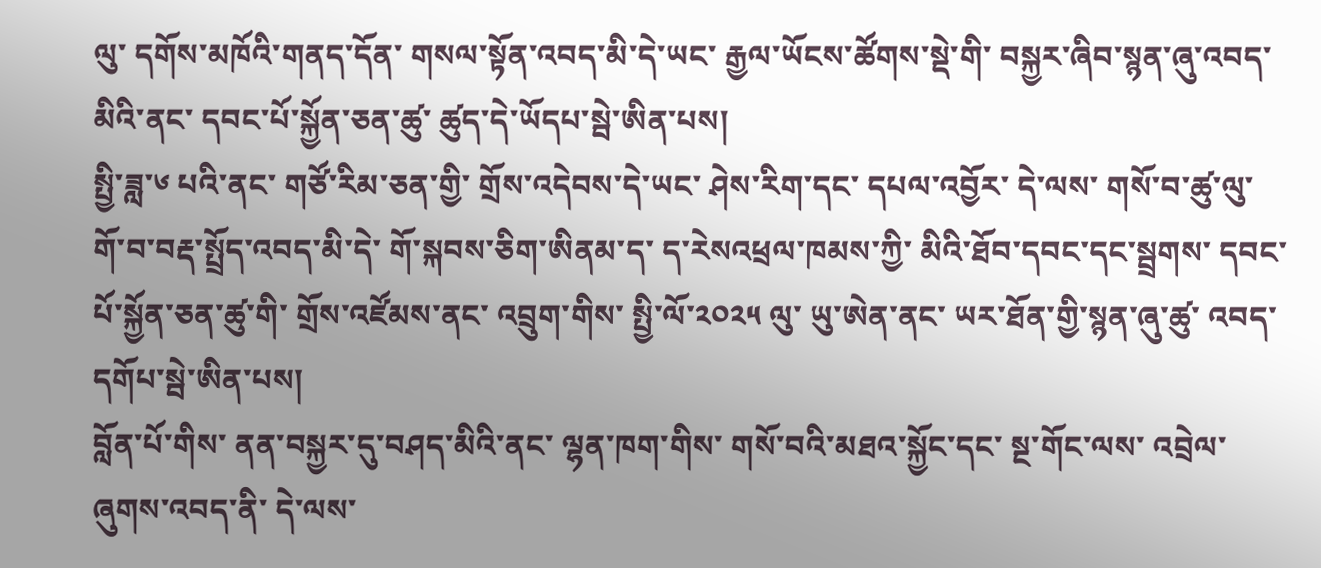ལུ་ དགོས་མཁོའི་གནད་དོན་ གསལ་སྟོན་འབད་མི་དེ་ཡང་ རྒྱལ་ཡོངས་ཚོགས་སྡེ་གི་ བསྐྱར་ཞིབ་སྙན་ཞུ་འབད་མིའི་ནང་ དབང་པོ་སྐྱོན་ཅན་ཚུ་ ཚུད་དེ་ཡོདཔ་སྦེ་ཨིན་པས།
སྤྱི་ཟླ་༦ པའི་ནང་ གཙོ་རིམ་ཅན་གྱི་ གྲོས་འདེབས་དེ་ཡང་ ཤེས་རིག་དང་ དཔལ་འབྱོར་ དེ་ལས་ གསོ་བ་ཚུ་ལུ་ གོ་བ་བརྡ་སྤྲོད་འབད་མི་དེ་ གོ་སྐབས་ཅིག་ཨིནམ་ད་ ད་རེསའཕྲལ་ཁམས་ཀྱི་ མིའི་ཐོབ་དབང་དང་སྦྲགས་ དབང་པོ་སྐྱོན་ཅན་ཚུ་གི་ གྲོས་འཛོམས་ནང་ འབྲུག་གིས་ སྤྱི་ལོ་༢༠༢༥ ལུ་ ཡུ་ཨེན་ནང་ ཡར་ཐོན་གྱི་སྙན་ཞུ་ཚུ་ འབད་དགོཔ་སྦེ་ཨིན་པས།
བློན་པོ་གིས་ ནན་བསྐྱར་དུ་བཤད་མིའི་ནང་ ལྷན་ཁག་གིས་ གསོ་བའི་མཐའ་སྐྱོང་དང་ སྔ་གོང་ལས་ འབྲེལ་ཞུགས་འབད་ནི་ དེ་ལས་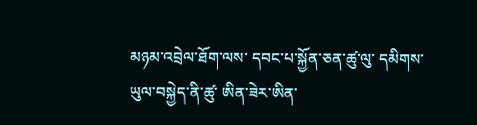མཉམ་འབྲེལ་ཐོག་ལས་ དབང་པ་སྐྱོན་ཅན་ཚུ་ལུ་ དམིགས་ཡུལ་བསྐྱེད་ནི་ཚུ་ ཨིན་ཟེར་ཨིན་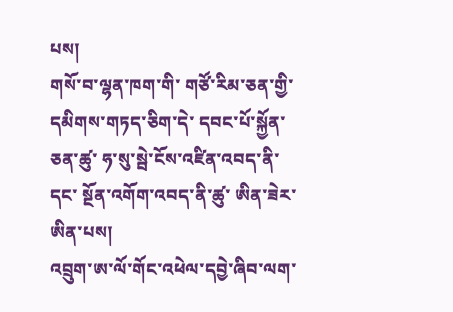པས།
གསོ་བ་ལྷན་ཁག་གི་ གཙོ་རིམ་ཅན་གྱི་དམིགས་གཏད་ཅིག་དེ་ དབང་པོ་སྐྱོན་ཅན་ཚུ་ ཧ་སུ་སྦེ་ངོས་འཛིན་འབད་ནི་དང་ སྔོན་འགོག་འབད་ནི་ཚུ་ ཨིན་ཟེར་ཨིན་པས།
འབྲུག་ཨ་ལོ་གོང་འཕེལ་དབྱེ་ཞིབ་ལག་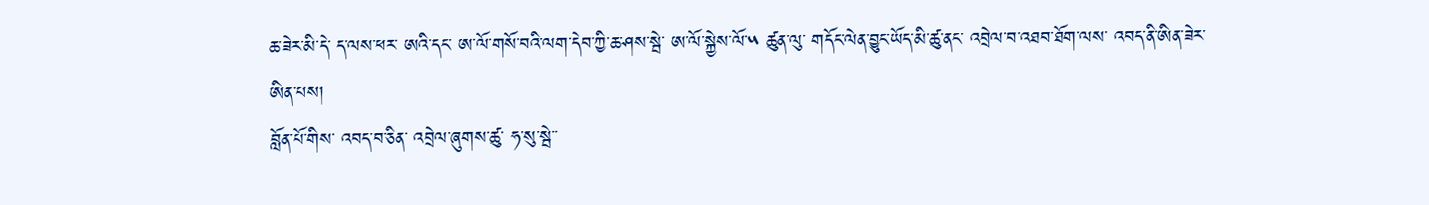ཆ་ཟེར་མི་དེ་ ད་ལས་ཕར་ ཨའི་དང་ ཨ་ལོ་གསོ་བའི་ལག་དེབ་ཀྱི་ཆ་ཤས་སྦེ་ ཨ་ལོ་སྐྱེས་ལོ་༥ ཚུན་ལུ་ གདོང་ལེན་བྱུང་ཡོད་མི་ཚུ་ནང་ འབྲེལ་བ་འཐབ་ཐོག་ལས་ འབད་ནི་ཨིན་ཟེར་ཨིན་པས།
བློན་པོ་གིས་ འབད་བ་ཅིན་ འབྲེལ་ཞུགས་ཚུ་ ཧ་སུ་སྦེ་་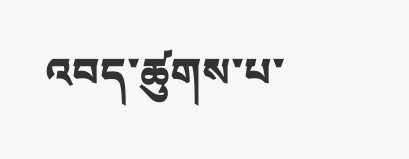འབད་ཚུགས་པ་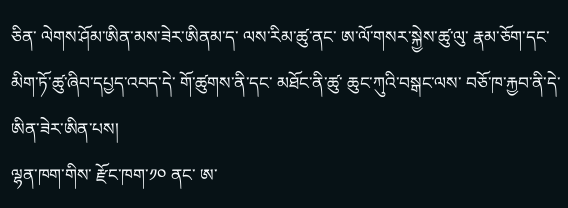ཅིན་ ལེགས་ཤོམ་ཨིན་མས་ཟེར་ཨིནམ་ད་ ལས་རིམ་ཚུ་ནང་ ཨ་ལོ་གསར་སྐྱེས་ཚུ་ལུ་ རྣམ་ཅོག་དང་ མིག་ཏོ་ཚུ་ཞིབ་དཔྱད་འབད་དེ་ གོ་ཚུགས་ནི་དང་ མཐོང་ནི་ཚུ་ ཆུང་ཀུའི་བསྒང་ལས་ བཅོ་ཁ་རྐྱབ་ནི་དེ་ ཨིན་ཟེར་ཨིན་པས།
ལྷན་ཁག་གིས་ རྫོང་ཁག་༡༠ ནང་ ཨ་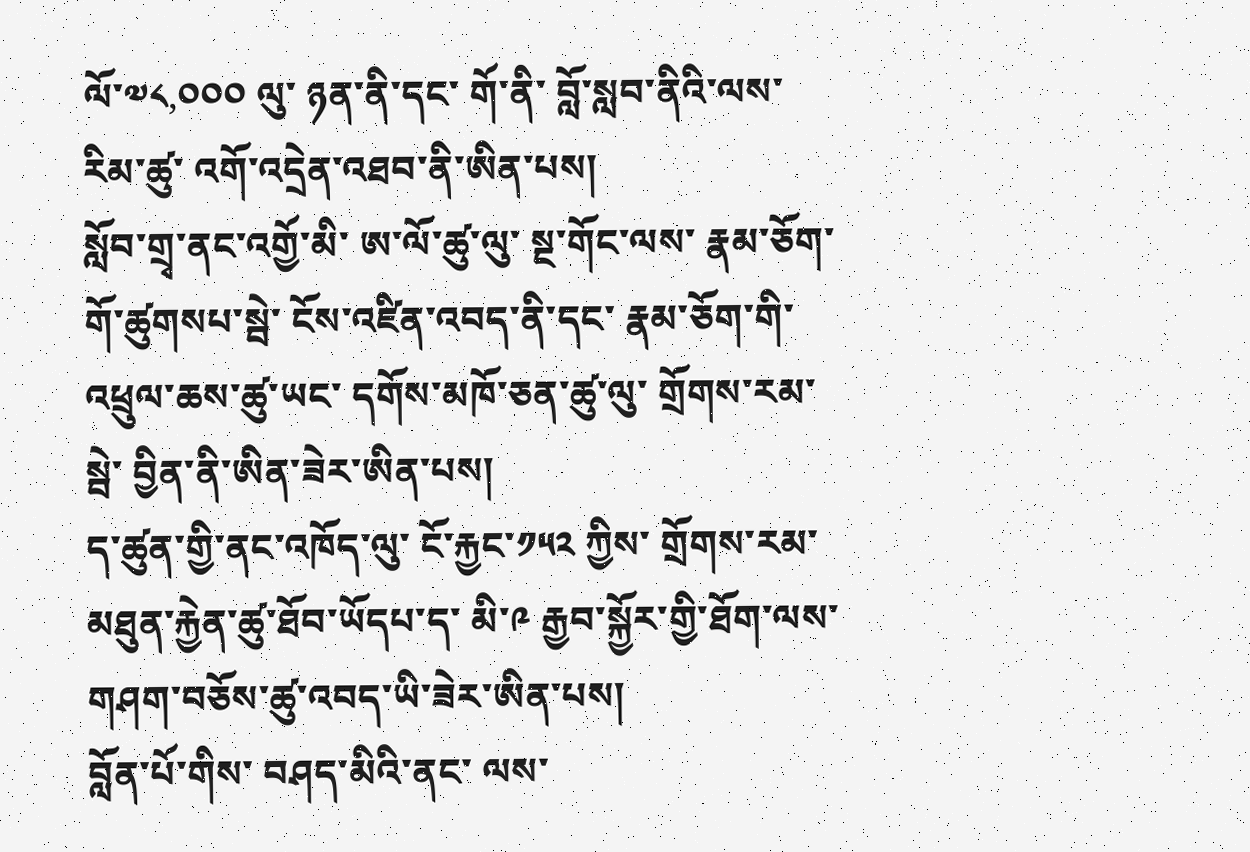ལོ་༧༨,༠༠༠ ལུ་ ཉན་ནི་དང་ གོ་ནི་ བློ་སླབ་ནིའི་ལས་རིམ་ཚུ་ འགོ་འདྲེན་འཐབ་ནི་ཨིན་པས།
སློབ་གྲྭ་ནང་འགྱོ་མི་ ཨ་ལོ་ཚུ་ལུ་ སྔ་གོང་ལས་ རྣམ་ཅོག་གོ་ཚུགསཔ་སྦེ་ ངོས་འཛིན་འབད་ནི་དང་ རྣམ་ཅོག་གི་འཕྲུལ་ཆས་ཚུ་ཡང་ དགོས་མཁོ་ཅན་ཚུ་ལུ་ གྲོགས་རམ་སྦེ་ བྱིན་ནི་ཨིན་ཟེར་ཨིན་པས།
ད་ཚུན་གྱི་ནང་འཁོད་ལུ་ ངོ་རྐྱང་༡༥༢ ཀྱིས་ གྲོགས་རམ་མཐུན་རྐྱེན་ཚུ་ཐོབ་ཡོདཔ་ད་ མི་༩ རྒྱབ་སྐྱོར་གྱི་ཐོག་ལས་ གཤག་བཅོས་ཚུ་འབད་ཡི་ཟེར་ཨིན་པས།
བློན་པོ་གིས་ བཤད་མིའི་ནང་ ལས་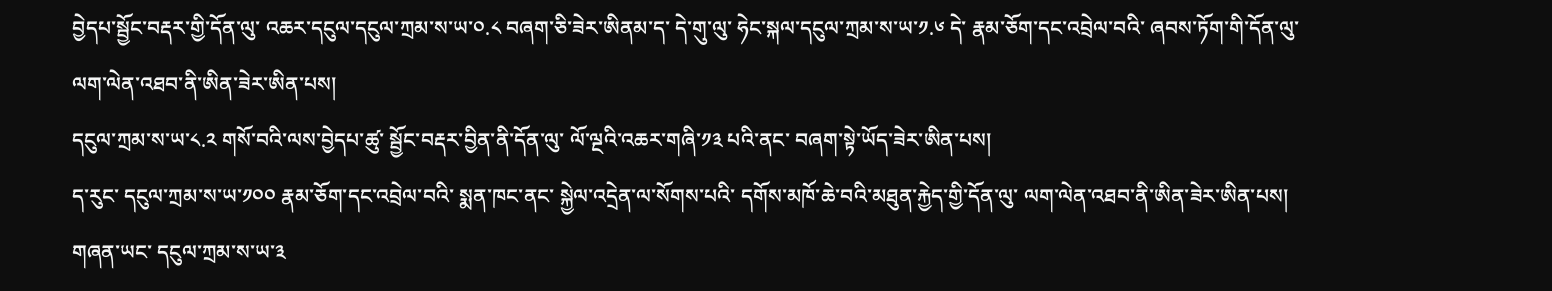བྱེདཔ་སྦྱོང་བརྡར་གྱི་དོན་ལུ་ འཆར་དངུལ་དངུལ་ཀྲམ་ས་ཡ་༠.༨ བཞག་ཅི་ཟེར་ཨིནམ་ད་ དེ་གུ་ལུ་ ཧེང་སྐལ་དངུལ་ཀྲམ་ས་ཡ་༡.༦ དེ་ རྣམ་ཅོག་དང་འབྲེལ་བའི་ ཞབས་ཏོག་གི་དོན་ལུ་ ལག་ལེན་འཐབ་ནི་ཨིན་ཟེར་ཨིན་པས།
དངུལ་ཀྲམ་ས་ཡ་༨.༢ གསོ་བའི་ལས་བྱེདཔ་ཚུ་ སྦྱོང་བརྡར་བྱིན་ནི་དོན་ལུ་ ལོ་ལྔའི་འཆར་གཞི་༡༣ པའི་ནང་ བཞག་སྟེ་ཡོད་ཟེར་ཨིན་པས།
ད་རུང་ དངུལ་ཀྲམ་ས་ཡ་༡༠༠ རྣམ་ཅོག་དང་འབྲེལ་བའི་ སྨན་ཁང་ནང་ སྐྱེལ་འདྲེན་ལ་སོགས་པའི་ དགོས་མཁོ་ཆེ་བའི་མཐུན་རྐྱེད་གྱི་དོན་ལུ་ ལག་ལེན་འཐབ་ནི་ཨིན་ཟེར་ཨིན་པས།
གཞན་ཡང་ དངུལ་ཀྲམ་ས་ཡ་༣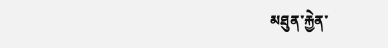མཐུན་རྐྱེན་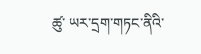ཚུ་ ཡར་དྲག་གཏང་ནིའི་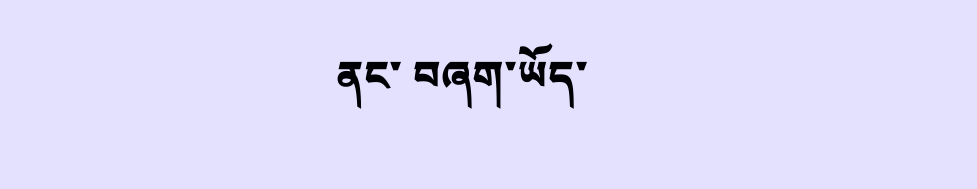ནང་ བཞག་ཡོད་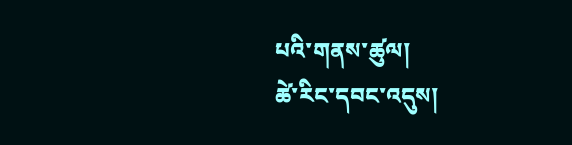པའི་གནས་ཚུལ།
ཚེ་རིང་དབང་འདུས།